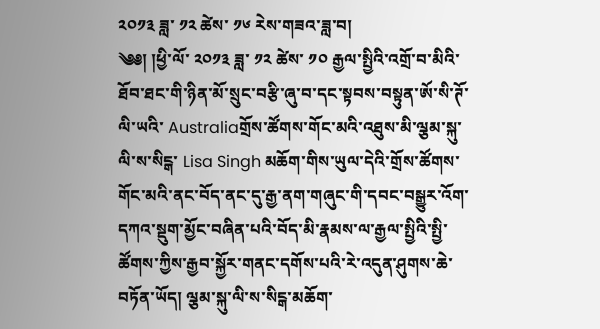༢༠༡༣ ཟླ་ ༡༢ ཚེས་ ༡༦ རེས་གཟའ་ཟླ་བ།
༄༅། །ཕྱི་ལོ་ ༢༠༡༣ ཟླ་ ༡༢ ཚེས་ ༡༠ རྒྱལ་སྤྱིའི་འགྲོ་བ་མིའི་ཐོབ་ཐང་གི་ཉིན་མོ་སྲུང་བརྩི་ཞུ་བ་དང་སྟབས་བསྟུན་ཨོ་སི་ཊོ་ལི་ཡའི་ Australiaགྲོས་ཚོགས་གོང་མའི་འཐུས་མི་ལྕམ་སྐུ་ལི་ས་སིངྒ་ Lisa Singh མཆོག་གིས་ཡུལ་དེའི་གྲོས་ཚོགས་གོང་མའི་ནང་བོད་ནང་དུ་རྒྱ་ནག་གཞུང་གི་དབང་བསྒྱུར་འོག་དཀའ་སྡུག་མྱོང་བཞིན་པའི་བོད་མི་རྣམས་ལ་རྒྱལ་སྤྱིའི་སྤྱི་ཚོགས་ཀྱིས་རྒྱབ་སྐྱོར་གནང་དགོས་པའི་རེ་འདུན་ཤུགས་ཆེ་བཏོན་ཡོད། ལྕམ་སྐུ་ལི་ས་སིངྒ་མཆོག་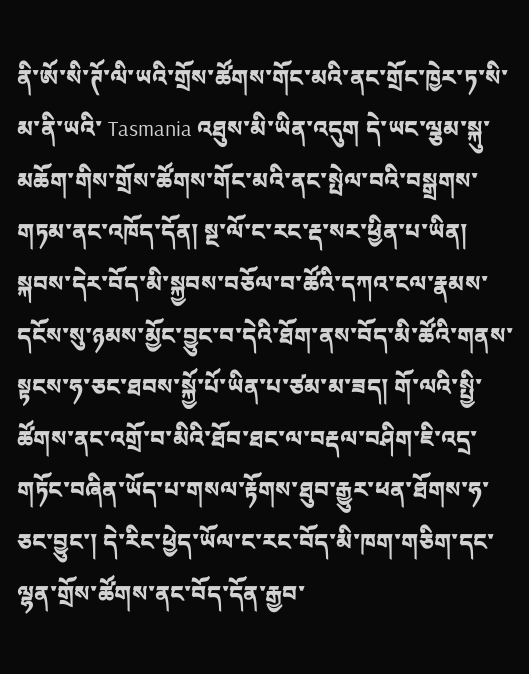ནི་ཨོ་སི་ཊོ་ལི་ཡའི་གྲོས་ཚོགས་གོང་མའི་ནང་གྲོང་ཁྱེར་ཏ་སི་མ་ནི་ཡའི་ Tasmania འཐུས་མི་ཡིན་འདུག དེ་ཡང་ལྕམ་སྐུ་མཆོག་གིས་གྲོས་ཚོགས་གོང་མའི་ནང་སྤེལ་བའི་བསྒྲགས་གཏམ་ནང་འཁོད་དོན། སྔ་ལོ་ང་རང་རྡ་སར་ཕྱིན་པ་ཡིན། སྐབས་དེར་བོད་མི་སྐྱབས་བཅོལ་བ་ཚོའི་དཀའ་ངལ་རྣམས་དངོས་སུ་ཉམས་མྱོང་བྱུང་བ་དེའི་ཐོག་ནས་བོད་མི་ཚོའི་གནས་སྟངས་ཧ་ཅང་ཐབས་སྐྱོ་པོ་ཡིན་པ་ཙམ་མ་ཟད། གོ་ལའི་སྤྱི་ཚོགས་ནང་འགྲོ་བ་མིའི་ཐོབ་ཐང་ལ་བརྡལ་བཤིག་ཇི་འདྲ་གཏོང་བཞིན་ཡོད་པ་གསལ་རྟོགས་ཐུབ་རྒྱུར་ཕན་ཐོགས་ཧ་ཅང་བྱུང་། དེ་རིང་ཕྱེད་ཡོལ་ང་རང་བོད་མི་ཁག་གཅིག་དང་ལྷན་གྲོས་ཚོགས་ནང་བོད་དོན་རྒྱབ་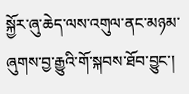སྐྱོར་ཞུ་ཆེད་ལས་འགུལ་ནང་མཉམ་ཞུགས་བྱ་རྒྱུའི་གོ་སྐབས་ཐོབ་བྱུང་།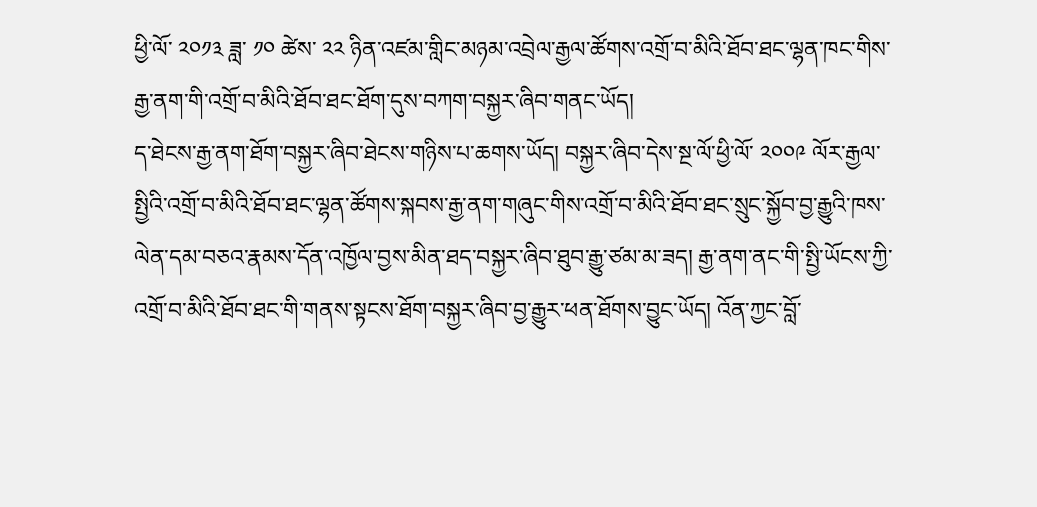ཕྱི་ལོ་ ༢༠༡༣ ཟླ་ ༡༠ ཚེས་ ༢༢ ཉིན་འཛམ་གླིང་མཉམ་འབྲེལ་རྒྱལ་ཚོགས་འགྲོ་བ་མིའི་ཐོབ་ཐང་ལྷན་ཁང་གིས་རྒྱ་ནག་གི་འགྲོ་བ་མིའི་ཐོབ་ཐང་ཐོག་དུས་བཀག་བསྐྱར་ཞིབ་གནང་ཡོད།
ད་ཐེངས་རྒྱ་ནག་ཐོག་བསྐྱར་ཞིབ་ཐེངས་གཉིས་པ་ཆགས་ཡོད། བསྐྱར་ཞིབ་དེས་སྔ་ལོ་ཕྱི་ལོ་ ༢༠༠༩ ལོར་རྒྱལ་སྤྱིའི་འགྲོ་བ་མིའི་ཐོབ་ཐང་ལྷན་ཚོགས་སྐབས་རྒྱ་ནག་གཞུང་གིས་འགྲོ་བ་མིའི་ཐོབ་ཐང་སྲུང་སྐྱོབ་བྱ་རྒྱུའི་ཁས་ལེན་དམ་བཅའ་རྣམས་དོན་འཁྱོལ་བྱས་མིན་ཐད་བསྐྱར་ཞིབ་ཐུབ་རྒྱུ་ཙམ་མ་ཟད། རྒྱ་ནག་ནང་གི་སྤྱི་ཡོངས་ཀྱི་འགྲོ་བ་མིའི་ཐོབ་ཐང་གི་གནས་སྟངས་ཐོག་བསྐྱར་ཞིབ་བྱ་རྒྱུར་ཕན་ཐོགས་བྱུང་ཡོད། འོན་ཀྱང་བློ་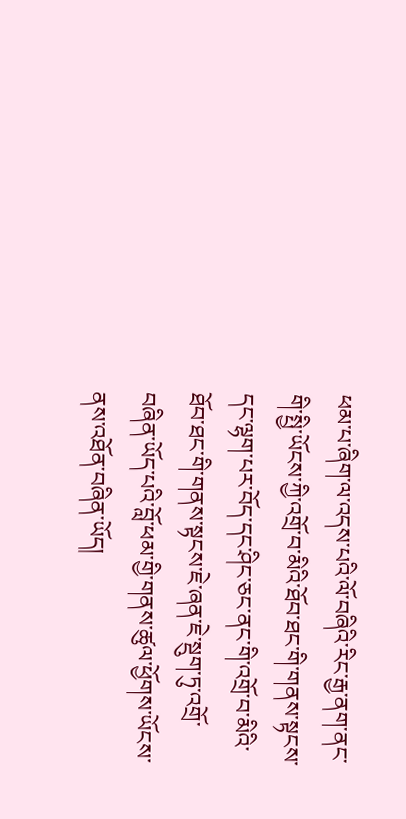ཕམ་པ་ཞིག་ལ་འདས་པའི་ལོ་བཞིའི་རིང་རྒྱ་ནག་ནང་གི་སྤྱི་ཡོངས་ཀྱི་འགྲོ་བ་མིའི་ཐོབ་ཐང་གི་གནས་སྟངས་དང་ལྷག་པར་བོད་དང་ཤིང་ཅང་ནང་གི་འགྲོ་བ་མིའི་ཐོབ་ཐང་གི་གནས་སྟངས་ཇེ་ཞན་ཇེ་སྡུག་ཏུ་འགྲོ་བཞིན་ཡོད་པའི་བློ་ཕམ་གྱི་གནས་ཚུལ་ཕྱོགས་ཡོངས་ནས་འཐོན་བཞིན་ཡོད།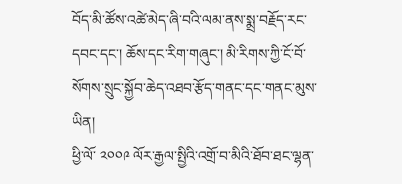བོད་མི་ཚོས་འཚེ་མེད་ཞི་བའི་ལམ་ནས་སྨྲ་བརྗོད་རང་དབང་དང་། ཆོས་དང་རིག་གཞུང་། མི་རིགས་ཀྱི་ངོ་བོ་སོགས་སྲུང་སྐྱོབ་ཆེད་འཐབ་རྩོད་གནང་དང་གནང་མུས་ཡིན།
ཕྱི་ལོ་ ༢༠༠༩ ལོར་རྒྱལ་སྤྱིའི་འགྲོ་བ་མིའི་ཐོབ་ཐང་ལྷན་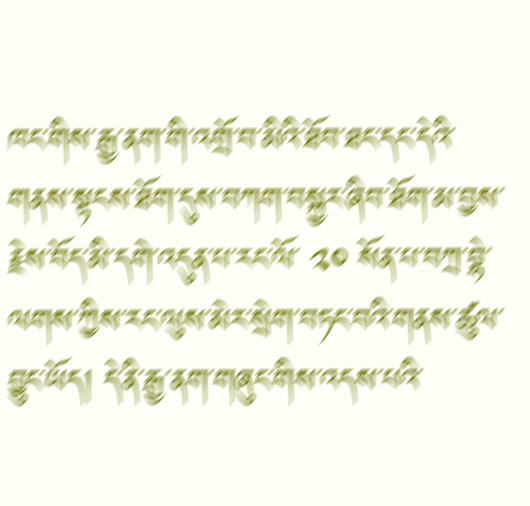ཁང་གིས་རྒྱ་ནག་གི་འགྲོ་བ་མིའི་ཐོབ་ཐང་དང་དེའི་གནས་སྟངས་ཐོག་དུས་བཀག་བསྐྱར་ཞིབ་ཐོག་མ་བྱས་རྗེས་བོད་མི་དགེ་འདུན་པ་རང་ལོ་ ༢༠ སོན་པ་བཀྲ་བྷེ་ལགས་ཀྱིས་རང་ལུས་མེར་སྲེག་བཏང་བའི་གནས་ཚུལ་བྱུང་ཡོད། དེ་ནི་རྒྱ་ནག་གཞུང་གིས་འདས་པའི་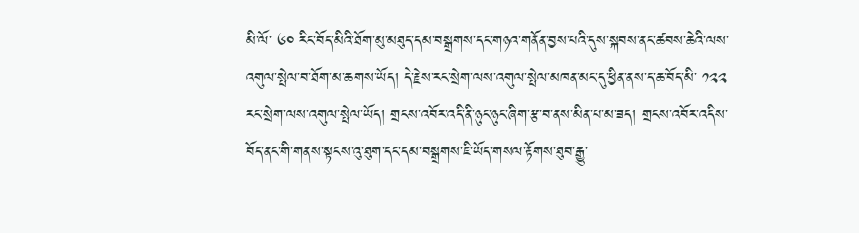མི་ལོ་ ༦༠ རིང་བོད་མིའི་ཐོག་མུ་མཐུད་དམ་བསྒྲགས་དང་གཉའ་གནོན་བྱས་པའི་དུས་སྐབས་ནང་ཚབས་ཆེའི་ལས་འགུལ་སྤེལ་བ་ཐོག་མ་ཆགས་ཡོད། དེ་རྗེས་རང་སྲེག་ལས་འགུལ་སྤེལ་མཁན་མང་དུ་ཕྱིན་ནས་ད་ཆ་བོད་མི་ ༡༢༢ རང་སྲེག་ལས་འགུལ་སྤེལ་ཡོད། གྲངས་འབོར་འདི་ནི་ཉུང་ཉུང་ཞིག་རྩ་བ་ནས་མིན་པ་མ་ཟད། གྲངས་འབོར་འདིས་བོད་ནང་གི་གནས་སྟངས་འུ་ཐུག་དང་དམ་བསྒྲགས་ཇི་ཡོད་གསལ་རྟོགས་ཐུབ་རྒྱུ་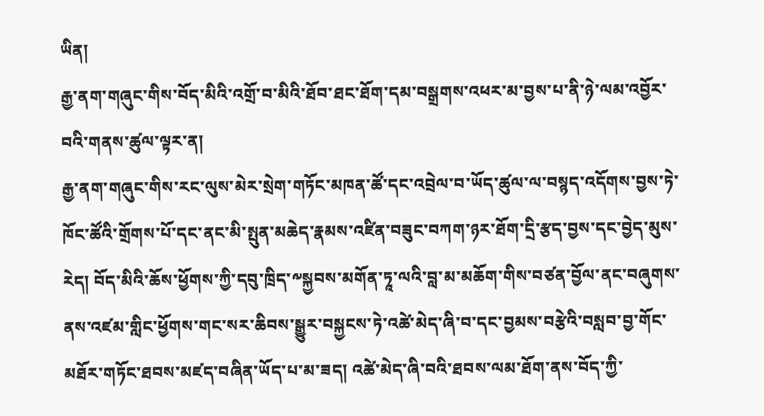ཡིན།
རྒྱ་ནག་གཞུང་གིས་བོད་མིའི་འགྲོ་བ་མིའི་ཐོབ་ཐང་ཐོག་དམ་བསྒྲགས་འཕར་མ་བྱས་པ་ནི་ཉེ་ལམ་འབྱོར་བའི་གནས་ཚུལ་ལྟར་ན།
རྒྱ་ནག་གཞུང་གིས་རང་ལུས་མེར་སྲེག་གཏོང་མཁན་ཚོ་དང་འབྲེལ་བ་ཡོད་ཚུལ་ལ་བསྙད་འདོགས་བྱས་ཏེ་ཁོང་ཚོའི་གྲོགས་པོ་དང་ནང་མི་སྤུན་མཆེད་རྣམས་འཛིན་བཟུང་བཀག་ཉར་ཐོག་དྲི་རྩད་བྱས་དང་བྱེད་མུས་རེད། བོད་མིའི་ཆོས་ཕྱོགས་ཀྱི་དབུ་ཁྲིད་༸སྐྱབས་མགོན་ཏཱ་ལའི་བླ་མ་མཆོག་གིས་བཙན་བྱོལ་ནང་བཞུགས་ནས་འཛམ་གླིང་ཕྱོགས་གང་སར་ཆིབས་སྒྱུར་བསྐྱངས་ཏེ་འཚེ་མེད་ཞི་བ་དང་བྱམས་བརྩེའི་བསླབ་བྱ་གོང་མཐོར་གཏོང་ཐབས་མཛད་བཞིན་ཡོད་པ་མ་ཟད། འཚེ་མེད་ཞི་བའི་ཐབས་ལམ་ཐོག་ནས་བོད་ཀྱི་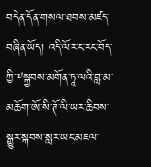བདེན་དོན་གསལ་ཐབས་མཛད་བཞིན་ཡོད། འདི་ལོར་ང་རང་བོད་ཀྱི་༸སྐྱབས་མགོན་ཏཱ་ལའི་བླ་མ་མཆོག་ཨོ་སི་ཊོ་ལི་ཡར་ཆིབས་སྒྱུར་སྐབས་སླར་ཡང་མཇལ་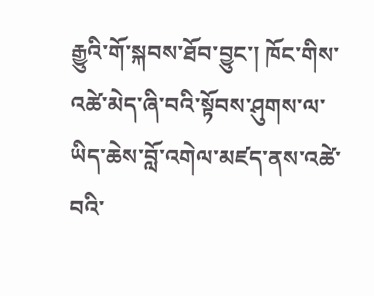རྒྱུའི་གོ་སྐབས་ཐོབ་བྱུང་། ཁོང་གིས་འཚེ་མེད་ཞི་བའི་སྟོབས་ཤུགས་ལ་ཡིད་ཆེས་བློ་འགེལ་མཛད་ནས་འཚེ་བའི་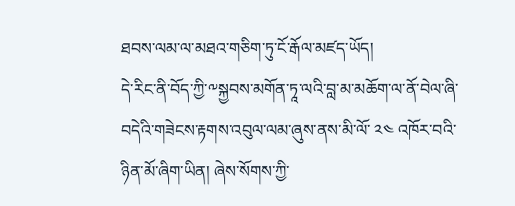ཐབས་ལམ་ལ་མཐའ་གཅིག་ཏུ་ངོ་རྒོལ་མཛད་ཡོད།
དེ་རིང་ནི་བོད་ཀྱི་༸སྐྱབས་མགོན་ཏཱ་ལའི་བླ་མ་མཆོག་ལ་ནོ་བེལ་ཞི་བདེའི་གཟེངས་རྟགས་འབུལ་ལམ་ཞུས་ནས་མི་ལོ་ ༢༤ འཁོར་བའི་ཉིན་མོ་ཞིག་ཡིན། ཞེས་སོགས་ཀྱི་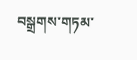བསྒྲགས་གཏམ་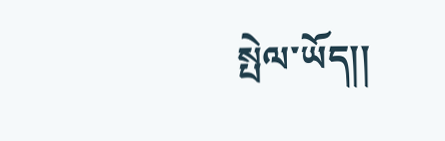སྤེལ་ཡོད།།